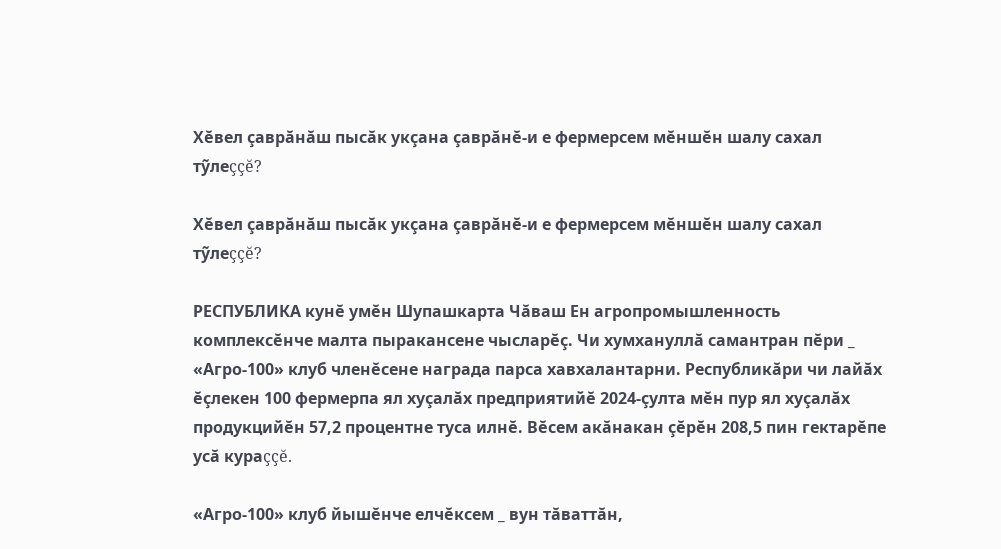Хĕвел çаврăнăш пысăк укçана çаврăнĕ-и е фермерсем мĕншĕн шалу сахал тỹлеççĕ?

Хĕвел çаврăнăш пысăк укçана çаврăнĕ-и е фермерсем мĕншĕн шалу сахал тỹлеççĕ?

РЕСПУБЛИКА кунĕ умĕн Шупашкарта Чăваш Ен агропромышленность комплексĕнче малта пыракансене чысларĕç. Чи хумхануллă самантран пĕри _ «Агро-100» клуб членĕсене награда парса хавхалантарни. Республикăри чи лайăх ĕçлекен 100 фермерпа ял хуçалăх предприятийĕ 2024-çулта мĕн пур ял хуçалăх продукцийĕн 57,2 процентне туса илнĕ. Вĕсем акăнакан çĕрĕн 208,5 пин гектарĕпе усă кураççĕ.

«Агро-100» клуб йышĕнче елчĕксем _ вун тăваттăн,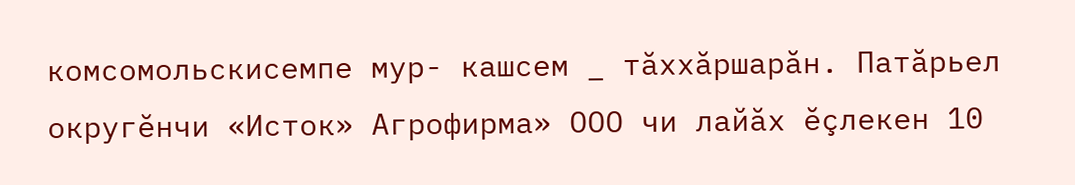комсомольскисемпе мур- кашсем _ тăххăршарăн. Патăрьел округĕнчи «Исток» Агрофирма» ООО чи лайăх ĕçлекен 10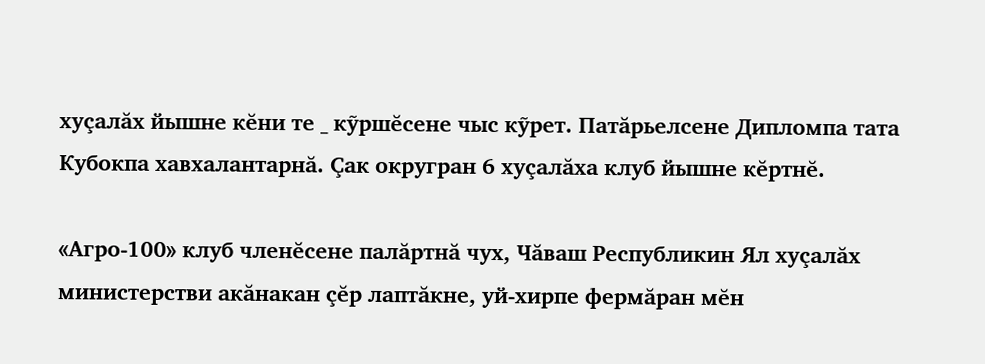хуçалăх йышне кĕни те _ кỹршĕсене чыс кỹрет. Патăрьелсене Дипломпа тата Кубокпа хавхалантарнă. Çак округран 6 хуçалăха клуб йышне кĕртнĕ.

«Агро-100» клуб членĕсене палăртнă чух, Чăваш Республикин Ял хуçалăх министерстви акăнакан çĕр лаптăкне, уй-хирпе фермăран мĕн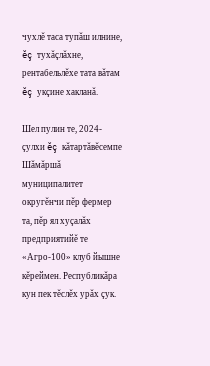чухлĕ таса тупăш илнине, ĕç тухăçлăхне, рентабельлĕхе тата вăтам ĕç укçине хакланă.

Шел пулин те, 2024-çулхи ĕç кăтартăвĕсемпе Шăмăршă муниципалитет округĕнчи пĕр фермер та, пĕр ял хуçалăх предприятийĕ те «Агро-100» клуб йышне кĕреймен. Республикăра кун пек тĕслĕх урăх çук.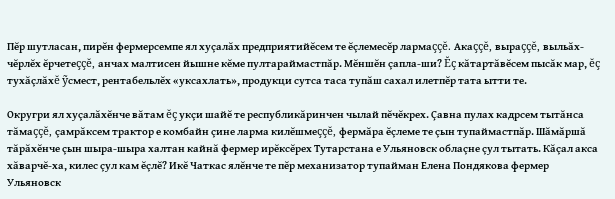Пĕр шутласан, пирĕн фермерсемпе ял хуçалăх предприятийĕсем те ĕçлемесĕр лармаççĕ. Акаççĕ, выраççĕ, выльăх-чĕрлĕх ĕрчетеççĕ, анчах малтисен йышне кĕме пултараймастпăр. Мĕншĕн çапла-ши? Ĕç кăтартăвĕсем пысăк мар, ĕç тухăçлăхĕ ỹсмест, рентабельлĕх «уксахлать», продукци сутса таса тупăш сахал илетпĕр тата ытти те.

Округри ял хуçалăхĕнче вăтам ĕç укçи шайĕ те республикăринчен чылай пĕчĕкрех. Çавна пулах кадрсем тытăнса тăмаççĕ, çамрăксем трактор е комбайн çине ларма килĕшмеççĕ, фермăра ĕçлеме те çын тупаймастпăр. Шăмăршă тăрăхĕнче çын шыра-шыра халтан кайнă фермер ирĕксĕрех Тутарстана е Ульяновск облаçне çул тытать. Кăçал акса хăварчĕ-ха, килес çул кам ĕçлĕ? Икĕ Чаткас ялĕнче те пĕр механизатор тупайман Елена Пондякова фермер Ульяновск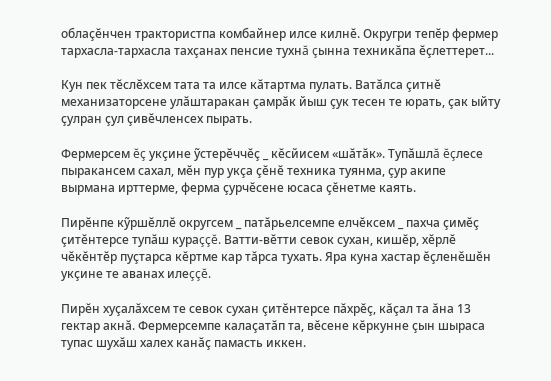облаçĕнчен трактористпа комбайнер илсе килнĕ. Округри тепĕр фермер тархасла-тархасла тахçанах пенсие тухнă çынна техникăпа ĕçлеттерет...

Кун пек тĕслĕхсем тата та илсе кăтартма пулать. Ватăлса çитнĕ механизаторсене улăштаракан çамрăк йыш çук тесен те юрать, çак ыйту çулран çул çивĕчленсех пырать.

Фермерсем ĕç укçине ỹстерĕччĕç _ кĕсйисем «шăтăк». Тупăшлă ĕçлесе пыракансем сахал, мĕн пур укçа çĕнĕ техника туянма, çур акипе вырмана ирттерме, ферма çурчĕсене юсаса çĕнетме каять.

Пирĕнпе кỹршĕллĕ округсем _ патăрьелсемпе елчĕксем _ пахча çимĕç çитĕнтерсе тупăш кураççĕ. Ватти-вĕтти севок сухан, кишĕр, хĕрлĕ чĕкĕнтĕр пуçтарса кĕртме кар тăрса тухать. Яра куна хастар ĕçленĕшĕн укçине те аванах илеççĕ.

Пирĕн хуçалăхсем те севок сухан çитĕнтерсе пăхрĕç, кăçал та ăна 13 гектар акнă. Фермерсемпе калаçатăп та, вĕсене кĕркунне çын шыраса тупас шухăш халех канăç памасть иккен.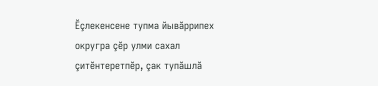Ĕçлекенсене тупма йывăррипех округра çĕр улми сахал çитĕнтеретпĕр, çак тупăшлă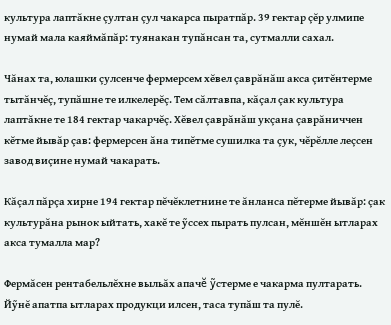культура лаптăкне çултан çул чакарса пыратпăр. 39 гектар çĕр улмипе нумай мала каяймăпăр: туянакан тупăнсан та, сутмалли сахал.

Чăнах та, юлашки çулсенче фермерсем хĕвел çаврăнăш акса çитĕнтерме тытăнчĕç, тупăшне те илкелерĕç. Тем сăлтавпа, кăçал çак культура лаптăкне те 184 гектар чакарчĕç. Хĕвел çаврăнăш укçана çаврăниччен кĕтме йывăр çав: фермерсен ăна типĕтме сушилка та çук, чĕрĕлле леçсен завод виçине нумай чакарать.

Кăçал пăрçа хирне 194 гектар пĕчĕклетнине те ăнланса пĕтерме йывăр: çак культурăна рынок ыйтать, хакĕ те ỹссех пырать пулсан, мĕншĕн ытларах акса тумалла мар?

Фермăсен рентабельлĕхне выльăх апачĕ ỹстерме е чакарма пултарать. Йỹнĕ апатпа ытларах продукци илсен, таса тупăш та пулĕ.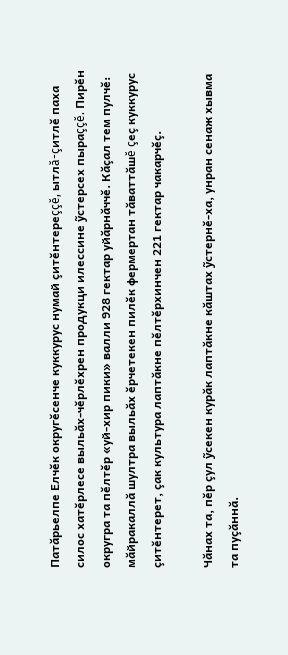Патăрьелпе Елчĕк округĕсенче куккурус нумай çитĕнтереççĕ, ытлă-çитлĕ паха силос хатĕрлесе выльăх-чĕрлĕхрен продукци илессине ỹстерсех пыраççĕ. Пирĕн округра та пĕлтĕр «уй-хир пики» валли 928 гектар уйăрнăччĕ. Кăçал тем пулчĕ: мăйракаллă шултра выльăх ĕрчетекен пилĕк фермертан тăваттăшĕ çеç куккурус çитĕнтерет, çак культура лаптăкне пĕлтĕрхинчен 221 гектар чакарчĕç.

Чăнах та, пĕр çул ỹсекен курăк лаптăкне кăштах ỹстернĕ-ха, унран сенаж хывма та пуçăннă.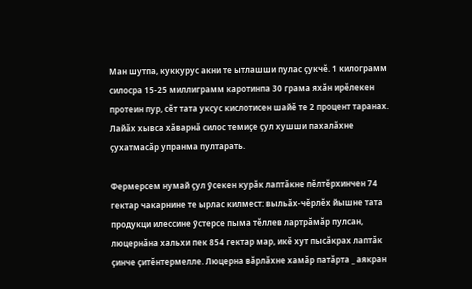Ман шутпа, куккурус акни те ытлашши пулас çукчĕ. 1 килограмм силосра 15-25 миллиграмм каротинпа 30 грама яхăн ирĕлекен протеин пур, сĕт тата уксус кислотисен шайĕ те 2 процент таранах. Лайăх хывса хăварнă силос темиçе çул хушши пахалăхне çухатмасăр упранма пултарать.

Фермерсем нумай çул ỹсекен курăк лаптăкне пĕлтĕрхинчен 74 гектар чакарнине те ырлас килмест: выльăх-чĕрлĕх йышне тата продукци илессине ỹстерсе пыма тĕллев лартрăмăр пулсан, люцернăна хальхи пек 854 гектар мар, икĕ хут пысăкрах лаптăк çинче çитĕнтермелле. Люцерна вăрлăхне хамăр патăрта _ аякран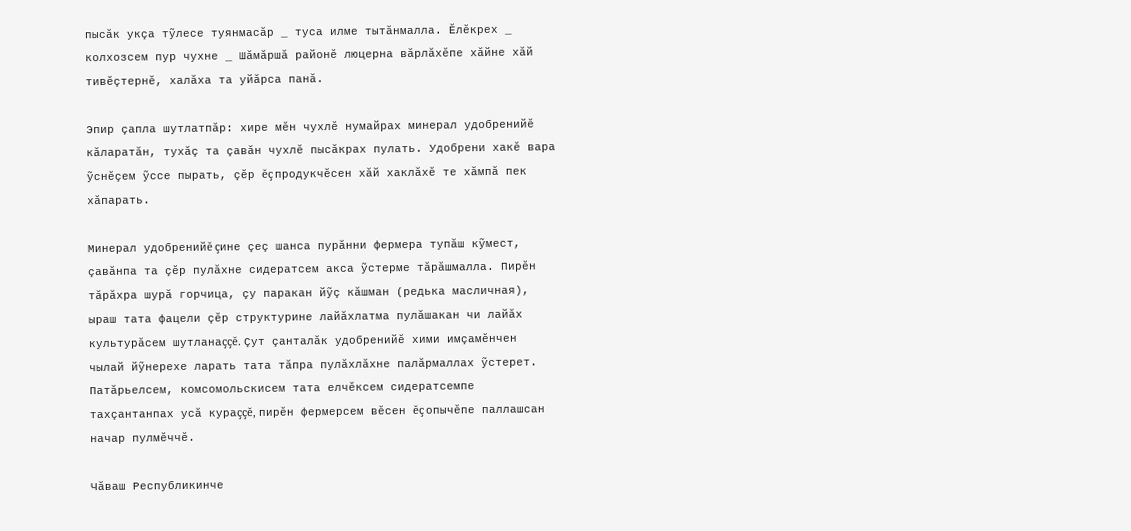пысăк укçа тỹлесе туянмасăр _ туса илме тытăнмалла. Ĕлĕкрех _ колхозсем пур чухне _ Шăмăршă районĕ люцерна вăрлăхĕпе хăйне хăй тивĕçтернĕ, халăха та уйăрса панă.

Эпир çапла шутлатпăр: хире мĕн чухлĕ нумайрах минерал удобренийĕ кăларатăн, тухăç та çавăн чухлĕ пысăкрах пулать. Удобрени хакĕ вара ỹснĕçем ỹссе пырать, çĕр ĕç продукчĕсен хăй хаклăхĕ те хăмпă пек хăпарать.

Минерал удобренийĕ çине çеç шанса пурăнни фермера тупăш кỹмест, çавăнпа та çĕр пулăхне сидератсем акса ỹстерме тăрăшмалла. Пирĕн тăрăхра шурă горчица, çу паракан йỹç кăшман (редька масличная), ыраш тата фацели çĕр структурине лайăхлатма пулăшакан чи лайăх культурăсем шутланаççĕ. Çут çанталăк удобренийĕ хими имçамĕнчен чылай йỹнерехе ларать тата тăпра пулăхлăхне палăрмаллах ỹстерет. Патăрьелсем, комсомольскисем тата елчĕксем сидератсемпе тахçантанпах усă кураççĕ, пирĕн фермерсем вĕсен ĕç опычĕпе паллашсан начар пулмĕччĕ.

Чăваш Республикинче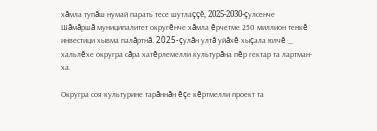хăмла тупăш нумай парать тесе шутлаççĕ, 2025-2030-çулсенче Шăмăршă муниципалитет округĕнче хăмла ĕрчетме 250 миллион тенкĕ инвестици хывма палăртнă. 2025-çулăн ултă уйăхĕ хыçала юлчĕ _ хальлĕхе округра сăра хатĕрлемелли культурăна пĕр гектар та лартман-ха.

Округра соя культурине тарăннăн ĕçе кĕртмелли проект та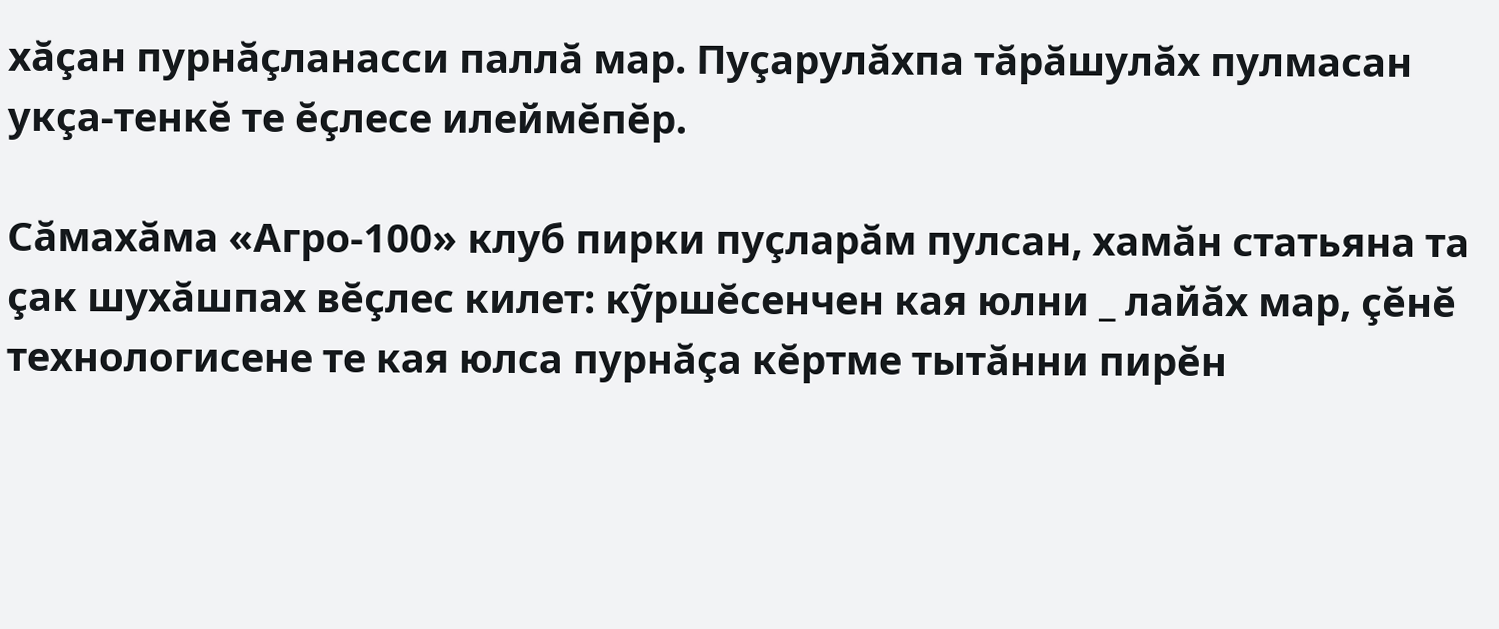хăçан пурнăçланасси паллă мар. Пуçарулăхпа тăрăшулăх пулмасан укçа-тенкĕ те ĕçлесе илеймĕпĕр.

Сăмахăма «Агро-100» клуб пирки пуçларăм пулсан, хамăн статьяна та çак шухăшпах вĕçлес килет: кỹршĕсенчен кая юлни _ лайăх мар, çĕнĕ технологисене те кая юлса пурнăçа кĕртме тытăнни пирĕн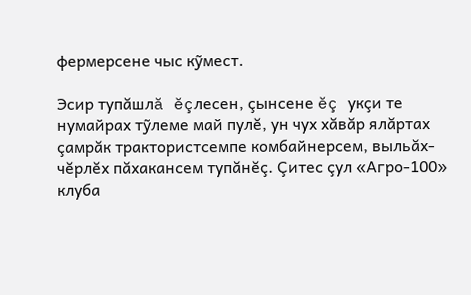фермерсене чыс кỹмест.

Эсир тупăшлă ĕçлесен, çынсене ĕç укçи те нумайрах тỹлеме май пулĕ, ун чух хăвăр ялăртах çамрăк трактористсемпе комбайнерсем, выльăх-чĕрлĕх пăхакансем тупăнĕç. Çитес çул «Агро-100» клуба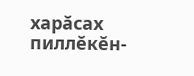харăсах пиллĕкĕн-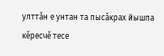улттăн е унтан та пысăкрах йышпа кĕресчĕ тесе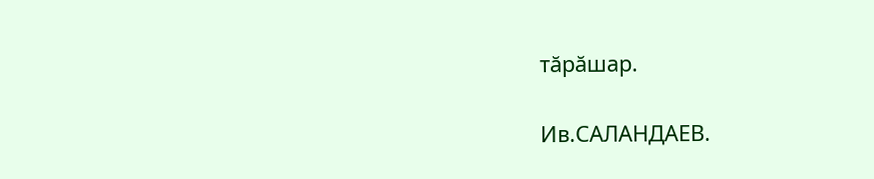тăрăшар.

Ив.САЛАНДАЕВ.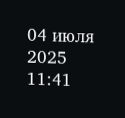04 июля 2025
11:41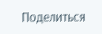Поделиться